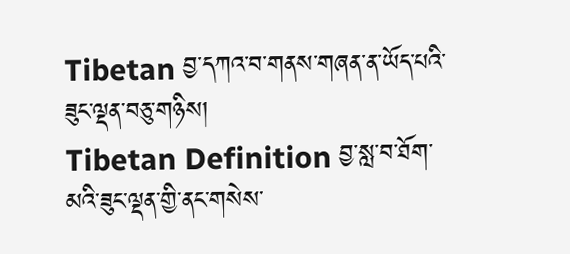Tibetan བྱ་དཀའ་བ་གནས་གཞན་ན་ཡོད་པའི་ཟུང་ལྡན་བཅུ་གཉིས།
Tibetan Definition བྱ་སླ་བ་ཐོག་མའི་ཟུང་ལྡན་གྱི་ནང་གསེས་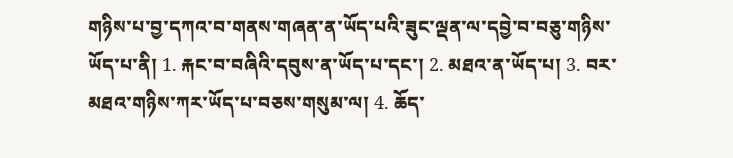གཉིས་པ་བྱ་དཀའ་བ་གནས་གཞན་ན་ཡོད་པའི་ཟུང་ལྡན་ལ་དབྱེ་བ་བཅུ་གཉིས་ཡོད་པ་ནི། 1. རྐང་བ་བཞིའི་དབུས་ན་ཡོད་པ་དང་། 2. མཐའ་ན་ཡོད་པ། 3. བར་མཐའ་གཉིས་ཀར་ཡོད་པ་བཅས་གསུམ་ལ། 4. ཆོད་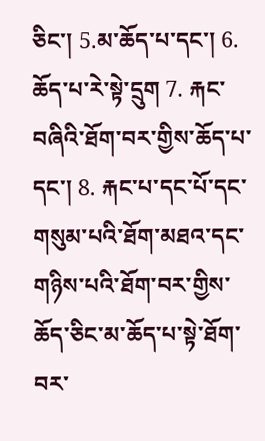ཅིང་། 5.མ་ཆོད་པ་དང་། 6. ཆོད་པ་རེ་སྟེ་དྲུག 7. རྐང་བཞིའི་ཐོག་བར་གྱིས་ཆོད་པ་དང་། 8. རྐང་པ་དང་པོ་དང་གསུམ་པའི་ཐོག་མཐའ་དང་གཉིས་པའི་ཐོག་བར་གྱིས་ཆོད་ཅིང་མ་ཆོད་པ་སྟེ་ཐོག་བར་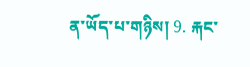ན་ཡོད་པ་གཉིས། 9. རྐང་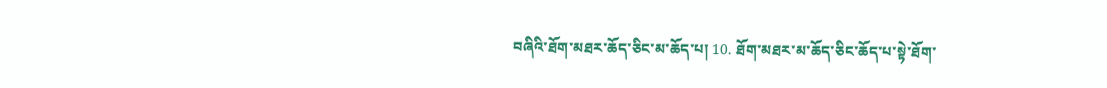བཞིའི་ཐོག་མཐར་ཆོད་ཅིང་མ་ཆོད་པ། 10. ཐོག་མཐར་མ་ཆོད་ཅིང་ཆོད་པ་སྟེ་ཐོག་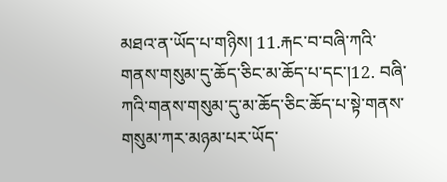མཐའ་ན་ཡོད་པ་གཉིས། 11.རྐང་བ་བཞི་ཀའི་གནས་གསུམ་དུ་ཆོད་ཅིང་མ་ཆོད་པ་དང་།12. བཞི་ཀའི་གནས་གསུམ་དུ་མ་ཆོད་ཅིང་ཆོད་པ་སྟེ་གནས་གསུམ་ཀར་མཉམ་པར་ཡོད་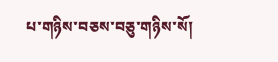པ་གཉིས་བཅས་བཅུ་གཉིས་སོ།